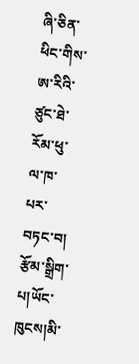ཞི་ཅིན་ཕིང་གིས་ཨ་རིའི་ཙུང་ཐེ་རོམ་ཕུ་ལ་ཁ་པར་བཏང་བ།
རྩོམ་སྒྲིག་པ།ཡོང་ཁུངས།མི་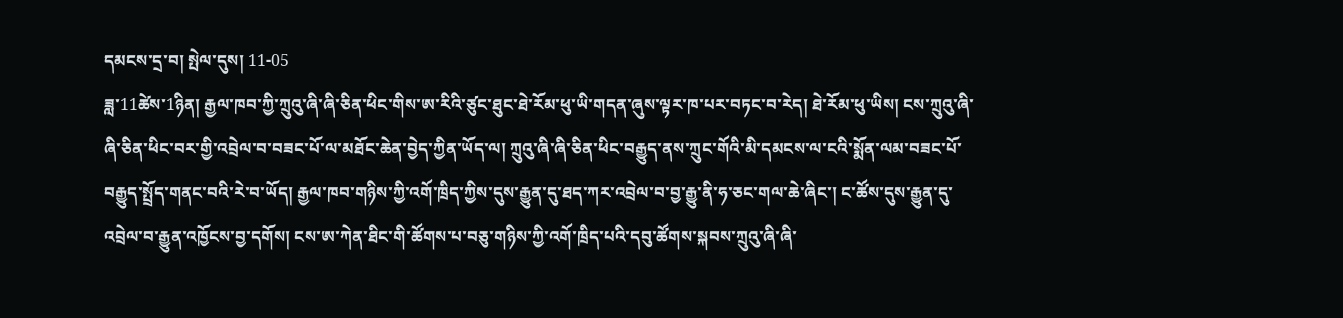དམངས་དྲ་བ། སྤེལ་དུས། 11-05
ཟླ་11ཚེས་1ཉིན། རྒྱལ་ཁབ་ཀྱི་ཀྲུའུ་ཞི་ཞི་ཅིན་ཕིང་གིས་ཨ་རིའི་ཙུང་ཐུང་ཐེ་རོམ་ཕུ་ཡི་གདན་ཞུས་ལྟར་ཁ་པར་བཏང་བ་རེད། ཐེ་རོམ་ཕུ་ཡིས། ངས་ཀྲུའུ་ཞི་ཞི་ཅིན་ཕིང་བར་གྱི་འབྲེལ་བ་བཟང་པོ་ལ་མཐོང་ཆེན་བྱེད་ཀྱིན་ཡོད་ལ། ཀྲུའུ་ཞི་ཞི་ཅིན་ཕིང་བརྒྱུད་ནས་ཀྲུང་གོའི་མི་དམངས་ལ་ངའི་སྨོན་ལམ་བཟང་པོ་བརྒྱུད་སྤྲོད་གནང་བའི་རེ་བ་ཡོད། རྒྱལ་ཁབ་གཉིས་ཀྱི་འགོ་ཁྲིད་ཀྱིས་དུས་རྒྱུན་དུ་ཐད་ཀར་འབྲེལ་བ་བྱ་རྒྱུ་ནི་ཧ་ཅང་གལ་ཆེ་ཞིང་། ང་ཚོས་དུས་རྒྱུན་དུ་འབྲེལ་བ་རྒྱུན་འཁྱོངས་བྱ་དགོས། ངས་ཨ་ཀེན་ཐིང་གི་ཚོགས་པ་བཅུ་གཉིས་ཀྱི་འགོ་ཁྲིད་པའི་དབུ་ཚོགས་སྐབས་ཀྲུའུ་ཞི་ཞི་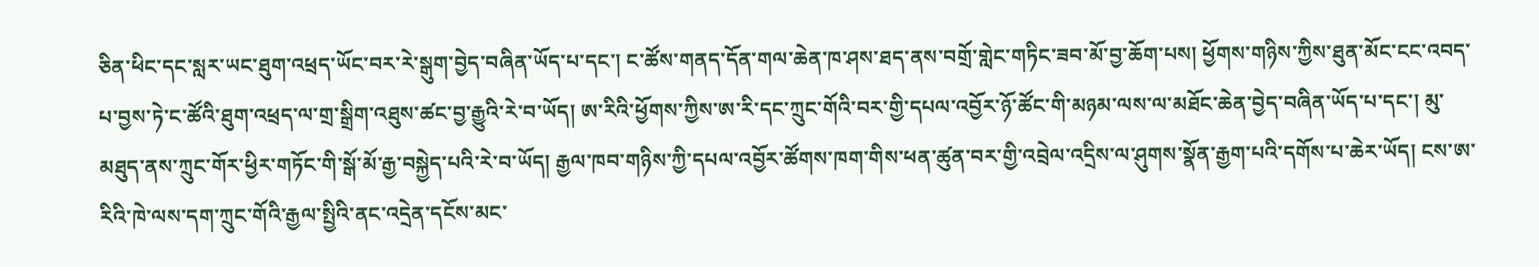ཅིན་ཕིང་དང་སླར་ཡང་ཐུག་འཕྲད་ཡོང་བར་རེ་སྒུག་བྱེད་བཞིན་ཡོད་པ་དང་། ང་ཚོས་གནད་དོན་གལ་ཆེན་ཁ་ཤས་ཐད་ནས་བགྲོ་གླེང་གཏིང་ཟབ་མོ་བྱ་ཆོག་པས། ཕྱོགས་གཉིས་ཀྱིས་ཐུན་མོང་ངང་འབད་པ་བྱས་ཏེ་ང་ཚོའི་ཐུག་འཕྲད་ལ་གྲ་སྒྲིག་འཐུས་ཚང་བྱ་རྒྱུའི་རེ་བ་ཡོད། ཨ་རིའི་ཕྱོགས་ཀྱིས་ཨ་རི་དང་ཀྲུང་གོའི་བར་གྱི་དཔལ་འབྱོར་ཉོ་ཚོང་གི་མཉམ་ལས་ལ་མཐོང་ཆེན་བྱེད་བཞིན་ཡོད་པ་དང་། མུ་མཐུད་ནས་ཀྲུང་གོར་ཕྱིར་གཏོང་གི་སྒོ་མོ་རྒྱ་བསྐྱེད་པའི་རེ་བ་ཡོད། རྒྱལ་ཁབ་གཉིས་ཀྱི་དཔལ་འབྱོར་ཚོགས་ཁག་གིས་ཕན་ཚུན་བར་གྱི་འབྲེལ་འདྲིས་ལ་ཤུགས་སྣོན་རྒྱག་པའི་དགོས་པ་ཆེར་ཡོད། ངས་ཨ་རིའི་ཁེ་ལས་དག་ཀྲུང་གོའི་རྒྱལ་སྤྱིའི་ནང་འདྲེན་དངོས་མང་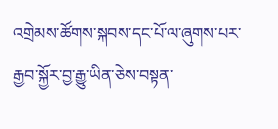འགྲེམས་ཚོགས་སྐབས་དང་པོ་ལ་ཞུགས་པར་རྒྱབ་སྐྱོར་བྱ་རྒྱུ་ཡིན་ཅེས་བསྟན་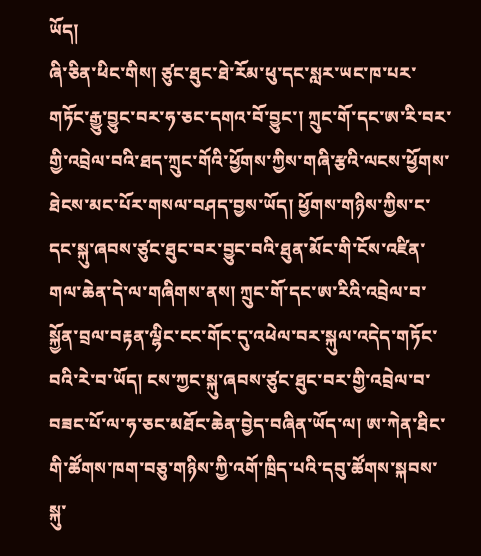ཡོད།
ཞི་ཅིན་ཕིང་གིས། ཙུང་ཐུང་ཐེ་རོམ་ཕུ་དང་སླར་ཡང་ཁ་པར་གཏོང་རྒྱུ་བྱུང་བར་ཧ་ཅང་དགའ་བོ་བྱུང་། ཀྲུང་གོ་དང་ཨ་རི་བར་གྱི་འབྲེལ་བའི་ཐད་ཀྲུང་གོའི་ཕྱོགས་ཀྱིས་གཞི་རྩའི་ལངས་ཕྱོགས་ཐེངས་མང་པོར་གསལ་བཤད་བྱས་ཡོད། ཕྱོགས་གཉིས་ཀྱིས་ང་དང་སྐུ་ཞབས་ཙུང་ཐུང་བར་བྱུང་བའི་ཐུན་མོང་གི་ངོས་འཛིན་གལ་ཆེན་དེ་ལ་གཞིགས་ནས། ཀྲུང་གོ་དང་ཨ་རིའི་འབྲེལ་བ་སྐྱོན་བྲལ་བརྟན་ལྷིང་ངང་གོང་དུ་འཕེལ་བར་སྐུལ་འདེད་གཏོང་བའི་རེ་བ་ཡོད། ངས་ཀྱང་སྐུ་ཞབས་ཙུང་ཐུང་བར་གྱི་འབྲེལ་བ་བཟང་པོ་ལ་ཧ་ཅང་མཐོང་ཆེན་བྱེད་བཞིན་ཡོད་ལ། ཨ་ཀེན་ཐིང་གི་ཚོགས་ཁག་བཅུ་གཉིས་ཀྱི་འགོ་ཁྲིད་པའི་དབུ་ཚོགས་སྐབས་སྐུ་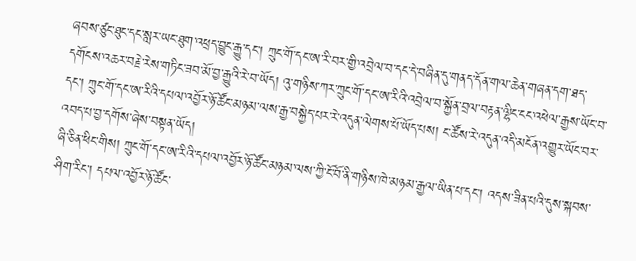ཞབས་ཙུང་ཐུང་དང་སླར་ཡང་ཐུག་འཕྲད་བྱུང་རྒྱུ་དང་། ཀྲུང་གོ་དང་ཨ་རི་བར་གྱི་འབྲེལ་བ་དང་དེ་བཞིན་དུ་གནད་དོན་གལ་ཆེན་གཞན་དག་ཐད་དགོངས་འཆར་བརྗེ་རེས་གཏིང་ཟབ་མོ་བྱ་རྒྱུའི་རེ་བ་ཡོད། འུ་གཉིས་ཀར་ཀྲུང་གོ་དང་ཨ་རིའི་འབྲེལ་བ་སྐྱོན་བྲལ་བརྟན་ལྷིང་ངང་འཕེལ་རྒྱས་ཡོང་བ་དང་། ཀྲུང་གོ་དང་ཨ་རིའི་དཔལ་འབྱོར་ཉོ་ཚོང་མཉམ་ལས་རྒྱ་བསྐྱེད་པར་རེ་འདུན་ལེགས་པོ་ཡོད་པས། ང་ཚོས་རེ་འདུན་འདི་མངོན་འགྱུར་ཡོང་བར་འབད་པ་བྱ་དགོས་ཞེས་བསྟན་ཡོད།
ཞི་ཅིན་ཕིང་གིས། ཀྲུང་གོ་དང་ཨ་རིའི་དཔལ་འབྱོར་ཉོ་ཚོང་མཉམ་ལས་ཀྱི་ངོ་བོ་ནི་གཉིས་ཁེ་མཉམ་རྒྱལ་ཡིན་པ་དང་། འདས་ཟིན་པའི་དུས་སྐབས་ཤིག་རིང་། དཔལ་འབྱོར་ཉོ་ཚོང་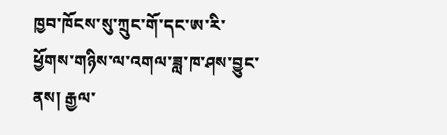ཁྱབ་ཁོངས་སུ་ཀྲུང་གོ་དང་ཨ་རི་ཕྱོགས་གཉིས་ལ་འགལ་ཟླ་ཁ་ཤས་བྱུང་ནས། རྒྱལ་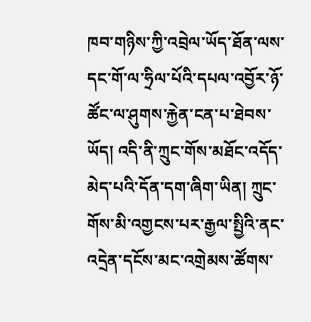ཁབ་གཉིས་ཀྱི་འབྲེལ་ཡོད་ཐོན་ལས་དང་གོ་ལ་ཧྲིལ་པོའི་དཔལ་འབྱོར་ཉོ་ཚོང་ལ་ཤུགས་རྐྱེན་ངན་པ་ཐེབས་ཡོད། འདི་ནི་ཀྲུང་གོས་མཐོང་འདོད་མེད་པའི་དོན་དག་ཞིག་ཡིན། ཀྲུང་གོས་མི་འགྱངས་པར་རྒྱལ་སྤྱིའི་ནང་འདྲེན་དངོས་མང་འགྲེམས་ཚོགས་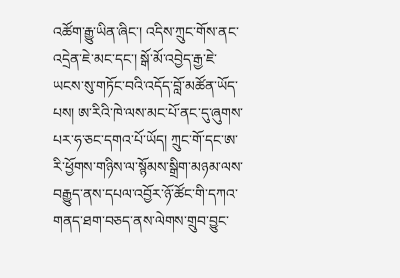འཚོག་རྒྱུ་ཡིན་ཞིང་། འདིས་ཀྲུང་གོས་ནང་འདྲེན་ཇེ་མང་དང་། སྒོ་མོ་འབྱེད་རྒྱ་ཇེ་ཡངས་སུ་གཏོང་བའི་འདོད་བློ་མཚོན་ཡོད་པས། ཨ་རིའི་ཁེ་ལས་མང་པོ་ནང་དུ་ཞུགས་པར་ཧ་ཅང་དགའ་པོ་ཡོད། ཀྲུང་གོ་དང་ཨ་རི་ཕྱོགས་གཉིས་ལ་སྙོམས་སྒྲིག་མཉམ་ལས་བརྒྱུད་ནས་དཔལ་འབྱོར་ཉོ་ཚོང་གི་དཀའ་གནད་ཐག་བཅད་ནས་ལེགས་གྲུབ་བྱུང་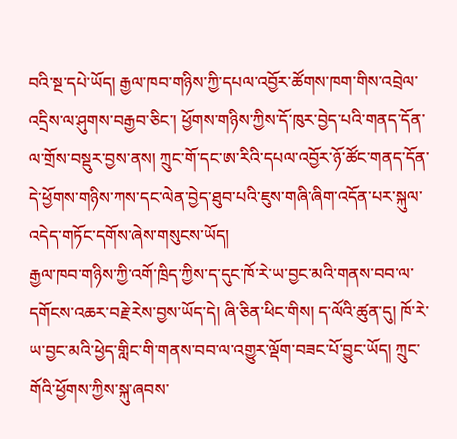བའི་སྔ་དཔེ་ཡོད། རྒྱལ་ཁབ་གཉིས་ཀྱི་དཔལ་འབྱོར་ཚོགས་ཁག་གིས་འབྲེལ་འདྲིས་ལ་ཤུགས་བརྒྱབ་ཅིང་། ཕྱོགས་གཉིས་ཀྱིས་དོ་ཁུར་བྱེད་པའི་གནད་དོན་ལ་གྲོས་བསྡུར་བྱས་ནས། ཀྲུང་གོ་དང་ཨ་རིའི་དཔལ་འབྱོར་ཉོ་ཚོང་གནད་དོན་དེ་ཕྱོགས་གཉིས་ཀས་དང་ལེན་བྱེད་ཐུབ་པའི་ཇུས་གཞི་ཞིག་འདོན་པར་སྐུལ་འདེད་གཏོང་དགོས་ཞེས་གསུངས་ཡོད།
རྒྱལ་ཁབ་གཉིས་ཀྱི་འགོ་ཁྲིད་ཀྱིས་ད་དུང་ཁོ་རེ་ཡ་བྱང་མའི་གནས་བབ་ལ་དགོངས་འཆར་བརྗེ་རེས་བྱས་ཡོད་དེ། ཞི་ཅིན་ཕིང་གིས། ད་ལོའི་ཚུན་དུ། ཁོ་རེ་ཡ་བྱང་མའི་ཕྱེད་གླིང་གི་གནས་བབ་ལ་འགྱུར་ལྡོག་བཟང་པོ་བྱུང་ཡོད། ཀྲུང་གོའི་ཕྱོགས་ཀྱིས་སྐུ་ཞབས་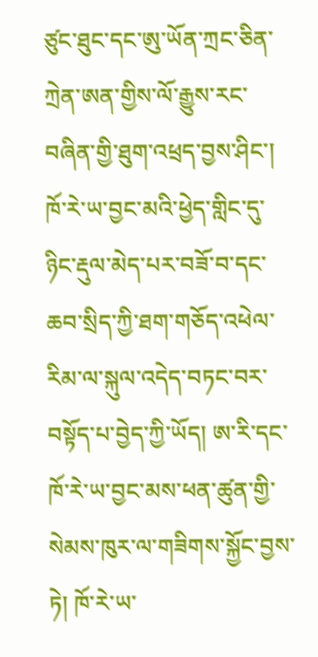ཙུང་ཐུང་དང་ཨུ་ཡོན་ཀྲང་ཅིན་ཀྲེན་ཨན་གྱིས་ལོ་རྒྱུས་རང་བཞིན་གྱི་ཐུག་འཕྲད་བྱས་ཤིང་། ཁོ་རེ་ཡ་བྱང་མའི་ཕྱེད་གླིང་དུ་ཉིང་རྡུལ་མེད་པར་བཟོ་བ་དང་ཆབ་སྲིད་ཀྱི་ཐག་གཅོད་འཕེལ་རིམ་ལ་སྐུལ་འདེད་བཏང་བར་བསྟོད་པ་བྱེད་ཀྱི་ཡོད། ཨ་རི་དང་ཁོ་རེ་ཡ་བྱང་མས་ཕན་ཚུན་གྱི་སེམས་ཁུར་ལ་གཟིགས་སྐྱོང་བྱས་ཏེ། ཁོ་རེ་ཡ་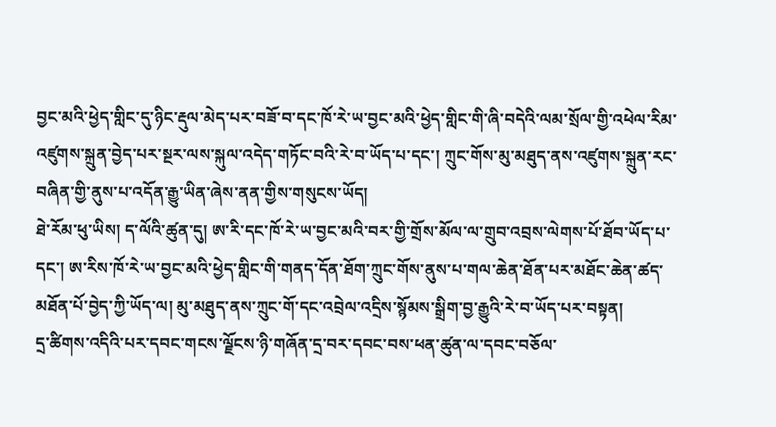བྱང་མའི་ཕྱེད་གླིང་དུ་ཉིང་རྡུལ་མེད་པར་བཟོ་བ་དང་ཁོ་རེ་ཡ་བྱང་མའི་ཕྱེད་གླིང་གི་ཞི་བདེའི་ལམ་སྲོལ་གྱི་འཕེལ་རིམ་འཛུགས་སྐྲུན་བྱེད་པར་སྔར་ལས་སྐུལ་འདེད་གཏོང་བའི་རེ་བ་ཡོད་པ་དང་། ཀྲུང་གོས་མུ་མཐུད་ནས་འཛུགས་སྐྲུན་རང་བཞིན་གྱི་ནུས་པ་འདོན་རྒྱུ་ཡིན་ཞེས་ནན་གྱིས་གསུངས་ཡོད།
ཐེ་རོམ་ཕུ་ཡིས། ད་ལོའི་ཚུན་དུ། ཨ་རི་དང་ཁོ་རེ་ཡ་བྱང་མའི་བར་གྱི་གྲོས་མོལ་ལ་གྲུབ་འབྲས་ལེགས་པོ་ཐོབ་ཡོད་པ་དང་། ཨ་རིས་ཁོ་རེ་ཡ་བྱང་མའི་ཕྱེད་གླིང་གི་གནད་དོན་ཐོག་ཀྲུང་གོས་ནུས་པ་གལ་ཆེན་ཐོན་པར་མཐོང་ཆེན་ཚད་མཐོན་པོ་བྱེད་ཀྱི་ཡོད་ལ། མུ་མཐུད་ནས་ཀྲུང་གོ་དང་འབྲེལ་འདྲིས་སྙོམས་སྒྲིག་བྱ་རྒྱུའི་རེ་བ་ཡོད་པར་བསྟན།
དྲ་ཚིགས་འདིའི་པར་དབང་གངས་ལྗོངས་ཉི་གཞོན་དྲ་བར་དབང་བས་ཕན་ཚུན་ལ་དབང་བཅོལ་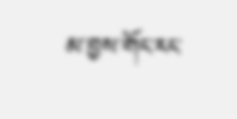མ་བྱས་གོང་རང་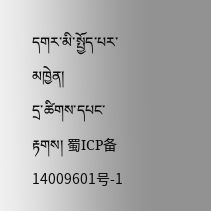དགར་མི་སྤྱོད་པར་མཁྱེན།
དྲ་ཚིགས་དཔང་རྟགས། 蜀ICP备14009601号-1